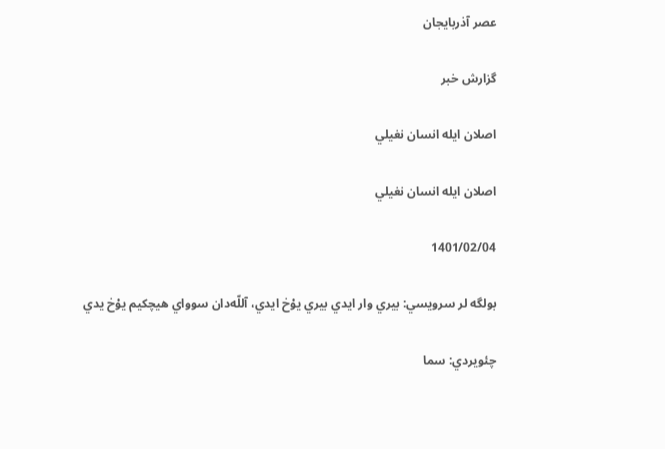عصر آذربایجان

گزارش خبر

اصلان ايله انسان نغيلي

اصلان ايله انسان نغيلي

1401/02/04

بولگه لر سرويسي: بيري وار ايدي بيري يوْخ ايدي، آللّه‌دان سوواي هيچکيم يوْخ يدي

چئويردي: سما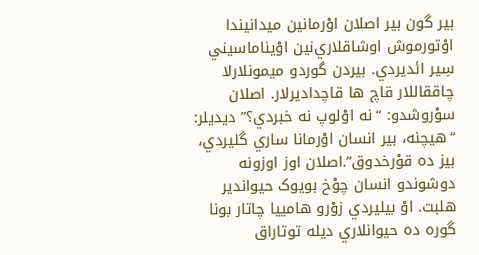بير گون بير اصلان اوْرمانين ميدانيندا اوْتورموش اوشاقلاري‌نين اوْيناماسيني سِير ائديردي. بيردن گوردو ميمونلارلا چاققاللار قاچ ها قاچداديرلار. اصلان سوْروشدو: “نه اوْلوپ نه خبردي؟” ديديلر: “هيچنه، بير انسان اوْرمانا ساري گليردي، بيز ده قوْرخدوق”.اصلان اوز اوزونه دوشوندو انسان چوْخ بويوک حيواندير هلبت. اوْ بيليردي زوْرو هامييا چاتار بونا گوره ده حيوانلاري ديله توتاراق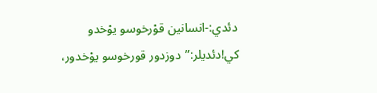دئدي:-انسانين قوْرخوسو يوْخدو کي!دئديلر:”دوزدور قورخوسو يوْخدور،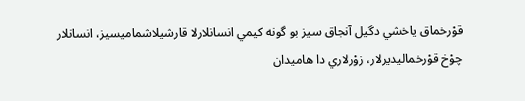قوْرخماق ياخشي دگيل آنجاق سيز بو گونه کيمي انسانلارلا قارشيلاشماميسيز، انسانلار چوْخ قوْرخماليديرلار، زوْرلاري دا هاميدان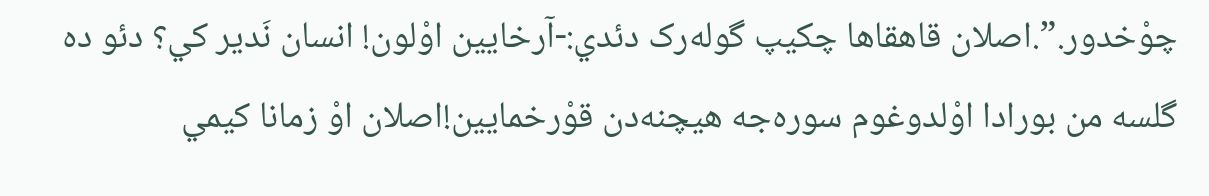چوْخدور.”.اصلان قاهقاها چکيپ گوله‌رک دئدي:-آرخايين اوْلون! انسان نَدير کي؟ دئو ده گلسه من بورادا اوْلدوغوم سوره‌جه هيچنه‌دن قوْرخمايين!اصلان اوْ زمانا کيمي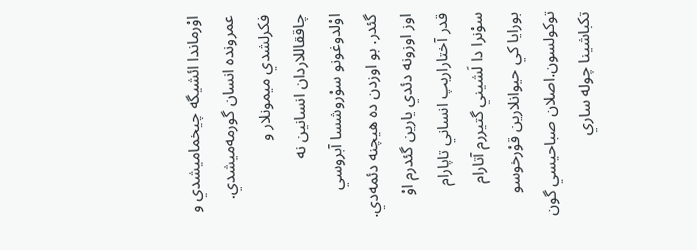اوْرماندا ائشيگه چيخماميشدي و عمرونده انسان گورمه‌ميشدي. فکرلشدي ميمونلار و چاققاللاردان انسانين نه اوْلدوغونو سوْروشسا آبروسي گئدر. بو اوزدن ده هيچنه دئمه‌دي. اوز اوزونه دئدي يارين گئدرم اوْ قدر آختاراريپ انساني تاپارام سوْنرا دا لَشيني گتيررم آتارام بورايا کي حيوانلارين قوْرخوسو توکولسون.اصلان صباحيسي گون تکباشينا چوله ساري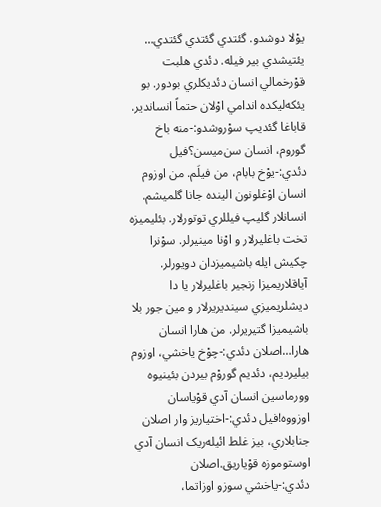يوْلا دوشدو. گئتدي گئتدي گئتدي… يئتيشدي بير فيله. دئدي هلبت قوْرخمالي انسان دئديکلري بودور. بو يئکه‌ليکده اندامي اوْلان حتماً انساندير. قاباغا گئديپ سوْروشدو:-منه باخ گوروم، انسان سن‌ميسن؟فيل دئدي:-يوْخ بابام، من فيلَم. من اوزوم انسان اوْغلونون الينده جانا گلميشم. انسانلار گليپ فيللري توتورلار. بئليميزه تخت باغليرلار و اوْنا مينيرلر. سوْنرا چکيش ايله باشيميزدان دويورلر. آياقلاريميزا زنجير باغليرلار يا دا ديشلريميزي سينديريرلار و مين جور بلا باشيميزا گتيريرلر. من هارا انسان هارا…اصلان دئدي:-چوْخ ياخشي، اوزوم بيليرديم، دئديم گوروْم بيردن بئينيوه وورماسين انسان آدي قوْياسان اوزووه!فيل دئدي:-اختياريز وار اصلان جنابلاري، بيز غلط ائيله‌ريک انسان آدي اوستوموزه قوْياريق.اصلان دئدي:-ياخشي سوزو اوزاتما،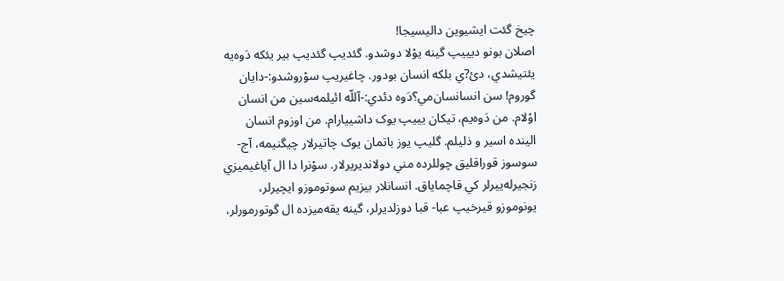چيخ گئت ايشيوين داليسيجا!
اصلان بونو ديييپ گينه يوْلا دوشدو. گئديپ گئديپ بير يئکه دَوه‌يه يئتيشدي، دئ?ي بلکه انسان بودور. چاغيريپ سوْروشدو:-دايان گوروم! سن انسانسان‌مي؟دَوه دئدي:-آللّه ائيلمه‌سين من انسان اوْلام. من دَوه‌يم، تيکان يييپ يوک داشييارام. من اوزوم انسان الينده اسير و ذليلم. گليپ يوز باتمان يوک چاتيرلار چيگنيمه، آج- سوسوز قوراقليق چوللرده مني دولانديريرلار. سوْنرا دا ال آياغيميزي زنجيرله‌ييرلر کي قاچماياق. انسانلار بيزيم سوتوموزو ايچيرلر، يونوموزو قيرخيپ عبا- قبا دوزلديرلر، گينه يقه‌ميزده ال گوتورمورلر،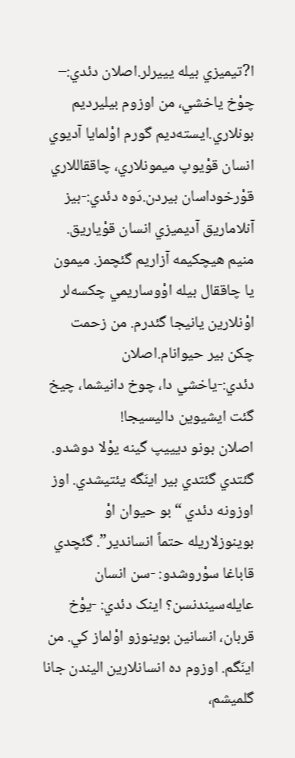ا?تيميزي بيله يييرلر.اصلان دئدي:– چوْخ ياخشي، من اوزوم بيليرديم بونلاري.ايسته‌ديم گورم اوْلمايا آديوي انسان قوْيوپ ميمونلاري، چاققاللاري قوْرخوداسان بيردن.دَوه دئدي:-بيز آنلاماريق آديميزي انسان قوْياريق. منيم هيچکيمه آزاريم گئچمز. ميمون يا چاققال بيله اوْوساريمي چکسه‌لر اوْنلارين يانيجا گئدرم. من زحمت چکن بير حيوانام.اصلان دئدي:-ياخشي دا، چوخ دانيشما، چيخ گئت ايشيوين داليسيجا!
اصلان بونو ديييپ گينه يوْلا دوشدو. گئتدي گئتدي بير اينَگه يئتيشدي. اوز اوزونه دئدي “بو حيوان اوْ بوينوزلاريله حتماً انساندير”. گئچدي قاباغا سوْروشدو: -سن انسان عايله‌سيندنسن؟ اينک دئدي: -يوْخ قربان، انسانين بوينوزو اوْلماز کي. من اينَگم. اوزوم ده انسانلارين اليندن جانا گلميشم،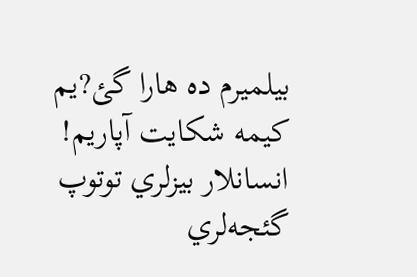بيلميرم ده هارا گئ?يم کيمه شکايت آپاريم! انسانلار بيزلري توتوپ گئجه‌لري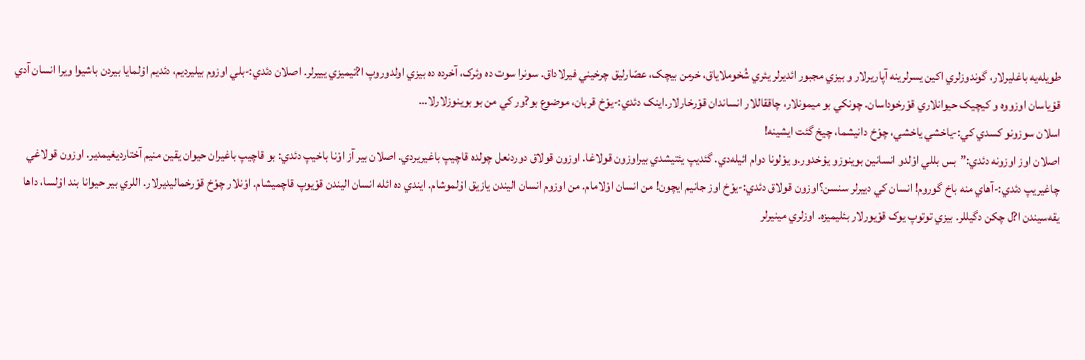طويله‌يه باغليرلار، گوندوزلري اکين يسرلرينه آپاريرلار و بيزي مجبور ائديرلر يئري شُخوملاياق، خرمن بيچک، عصّارليق چرخيني فيرلاداق. سونرا سوت ده وئرک، آخرده ده بيزي اولدوروپ ا?تيميزي يييرلر. اصلان دئدي:-بلي اوزوم بيليرديم، دئديم اوْلمايا بيردن باشيوا ويرا انسان آدي قوْياسان اوزووه و کيچيک حيوانلاري قوْرخوداسان. چونکي بو ميمونلار، چاققاللار انساندان قوْرخارلار.اينک دئدي:-يوْخ قربان، موضوع بو?ور کي من بو بوينوزلارلا…
اسلان سوزونو کسدي کي:-ياخشي ياخشي، چوْخ دانيشما، چيخ گئت ايشينه!
اصلان اوز اوزونه دئدي:”بس بللي اوْلدو انسانين بوينوزو يوْخدور.و يوْلونا دوام ائيله‌دي. گئديپ يئتيشدي بيراوزون قولاغا. اوزون قولاق دوردنعل چولده قاچيپ باغيريردي. اصلان بير آز اوْنا باخيپ دئدي: بو قاچيپ باغيران حيوان يقين منيم آختارديغيمدير. اوزون قولاغي چاغيريپ دئدي:-آهاي منه باخ گوروم! انسان کي دييرلر سنسن؟اوزون قولاق دئدي:-يوْخ اوز جانيم ايچون! من انسان اوْلامام. من اوزوم انسان اليندن يازيق اوْلموشام. ايندي ده ائله انسان اليندن قوْيوپ قاچميشام. اوْنلار چوْخ قوْرخماليديرلار. اللري بير حيوانا بند اوْلسا، داها يقه‌سيندن ا?ل چکن دگيللر. بيزي توتوپ يوک قوْيورلار بئليميزه. اوزلري مينيرلر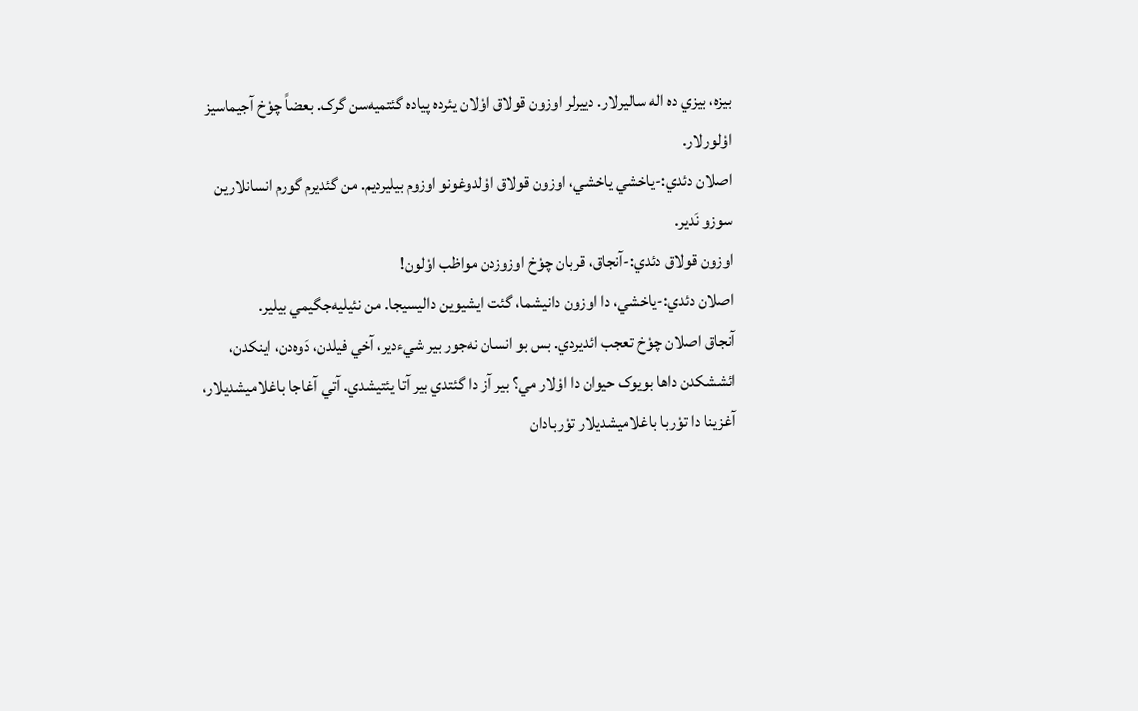بيزه، بيزي ده اله ساليرلار. دييرلر اوزون قولاق اوْلان يئرده پياده گئتميه‌سن گرک. بعضاً چوْخ آجيماسيز اوْلورلار.
اصلان دئدي:-ياخشي ياخشي، اوزون قولاق اوْلدوغونو اوزوم بيليرديم. من گئديرم گورم انسانلارين سوزو نَدير.
اوزون قولاق دئدي:-آنجاق، قربان چوْخ اوزوزدن مواظب اوْلون!
اصلان دئدي:-ياخشي، دا اوزون دانيشما، گئت ايشيوين داليسيجا. من نئيليه‌جگيمي بيلير.
آنجاق اصلان چوْخ تعجب ائديردي. بس بو انسان نه‌جور بير شيءدير، آخي فيلدن، دَوه‌دن، اينکدن، ائششکدن داها بويوک حيوان دا اوْلار مي؟ بير آز دا گئتدي بير آتا يئتيشدي. آتي آغاجا باغلاميشديلار، آغزينا دا توْربا باغلاميشديلار توْربادان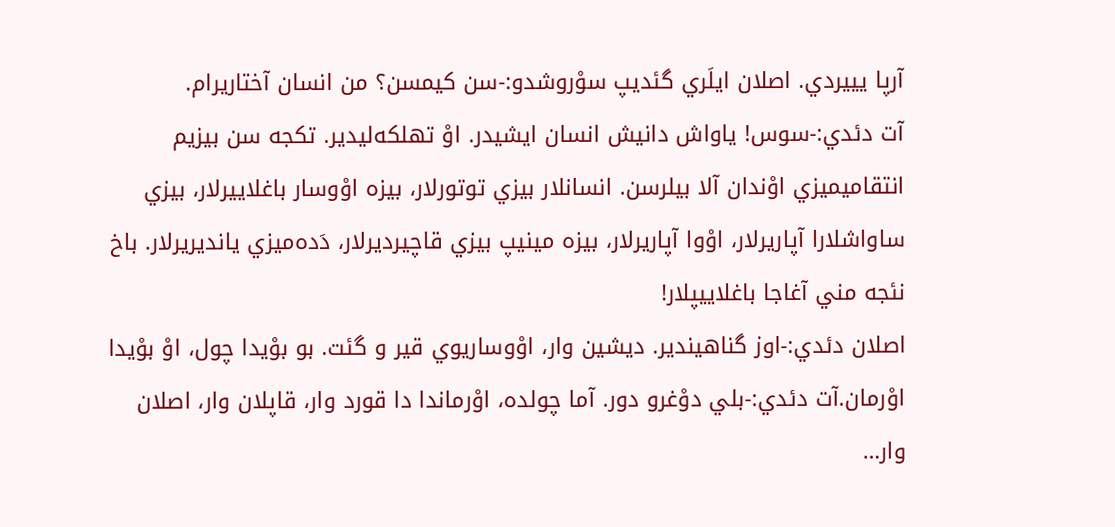آرپا يييردي. اصلان ايلَري گئديپ سوْروشدو:-سن کيمسن؟ من انسان آختاريرام.
آت دئدي:-سوس! ياواش دانيش انسان ايشيدر. اوْ تهلکه‌ليدير. تکجه سن بيزيم انتقاميميزي اوْندان آلا بيلرسن. انسانلار بيزي توتورلار، بيزه اوْوسار باغلاييرلار، بيزي ساواشلارا آپاريرلار، اوْوا آپاريرلار، بيزه مينيپ بيزي قاچيرديرلار، دَده‌ميزي يانديريرلار. باخ نئجه مني آغاجا باغلاييپلار!
اصلان دئدي:-اوز گناهيندير. ديشين وار، اوْوساريوي قير و گئت. بو بوْيدا چول، اوْ بوْيدا اوْرمان.آت دئدي:-بلي دوْغرو دور. آما چولده، اوْرماندا دا قورد وار، قاپلان وار، اصلان وار…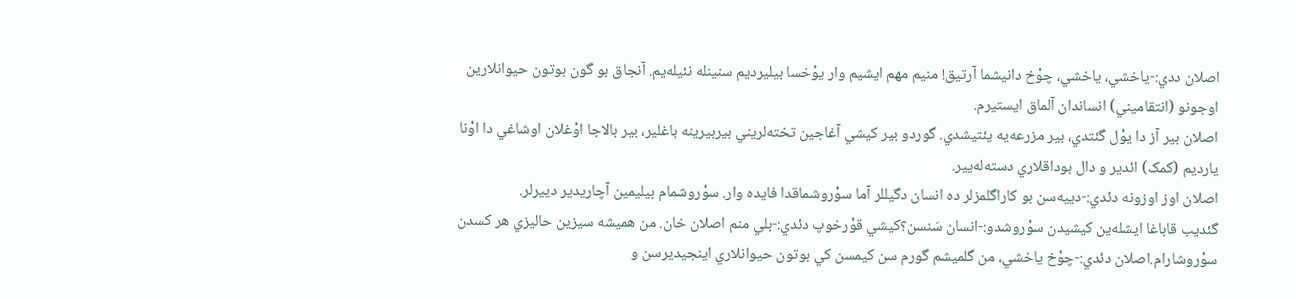اصلان ددي:-ياخشي، ياخشي، چوْخ دانيشما آرتيق! منيم مهم ايشيم وار يوْخسا بيليرديم سنينله نئيله‌يم. آنجاق بو گون بوتون حيوانلارين اوجونو (انتقاميني) انساندان آلماق ايستيرم.
اصلان بير آز دا يوْل گئتدي، بير مزرعه‌يه يئتيشدي. گوردو بير کيشي آغاجين تخته‌لريني بيربيرينه باغلير، بير بالاجا اوْغلان اوشاغي دا اوْنا يارديم (کمک) ائدير و دال بوداقلاري دسته‌له‌يير.
اصلان اوز اوزونه دئدي:-دييه‌سن بو کاراگلمزلر ده انسان دگيللر آما سوْروشماقدا فايده وار. سوْروشمام بيليمين آچاريدير دييرلر.
گئديب قاباغا ايشله‌ين کيشيدن سوْروشدو:-انسان سَنسن؟کيشي قوْرخوپ دئدي:-بلي منم اصلان خان. من هميشه سيزين حاليزي هر کسدن سوْروشارام.اصلان دئدي:-چوْخ ياخشي، من گلميشم گورم سن کيمسن کي بوتون حيوانلاري اينجيديرسن و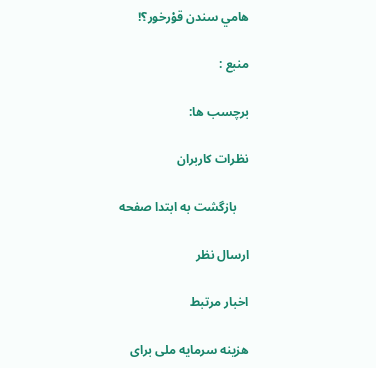هامي سندن قوْرخور؟!

منبع :

برچسب ها:

نظرات کاربران

    بازگشت به ابتدا صفحه

ارسال نظر

اخبار مرتبط

هزینه سرمایه ملی برای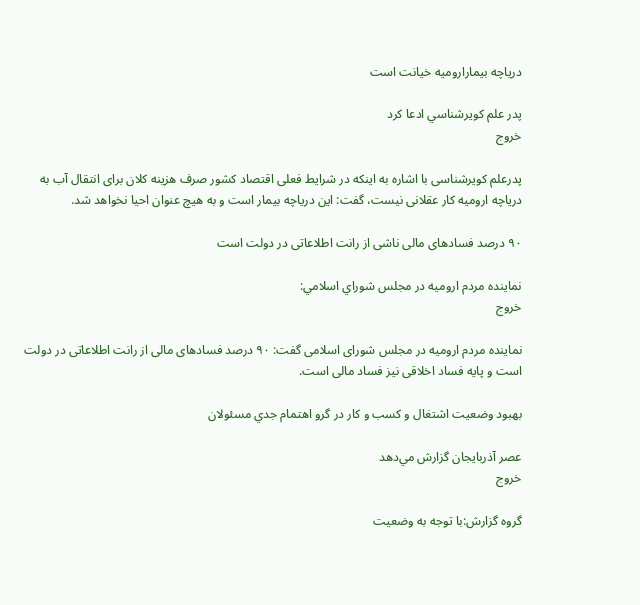دریاچه ‌بیمارارومیه خیانت است

پدر علم کويرشناسي ادعا كرد
خروج

پدرعلم کویرشناسی با اشاره به اینکه در شرایط فعلی اقتصاد کشور صرف هزینه کلان برای انتقال آب به دریاچه ارومیه کار عقلانی نیست، گفت: این دریاچه بیمار است و به هیچ عنوان احیا نخواهد شد.

۹۰ درصد فسادهای مالی ناشی از رانت اطلاعاتی در دولت است

نماينده مردم اروميه در مجلس شوراي اسلامي:
خروج

نماینده مردم ارومیه در مجلس شورای اسلامی گفت: ۹۰ درصد فسادهای مالی از رانت اطلاعاتی در دولت است و پایه فساد اخلاقی نیز فساد مالی است.

بهبود وضعيت اشتغال و کسب و کار در گرو اهتمام جدي مسئولان

عصر آذربایجان گزارش مي‌دهد
خروج

گروه گزارش:با توجه به وضعيت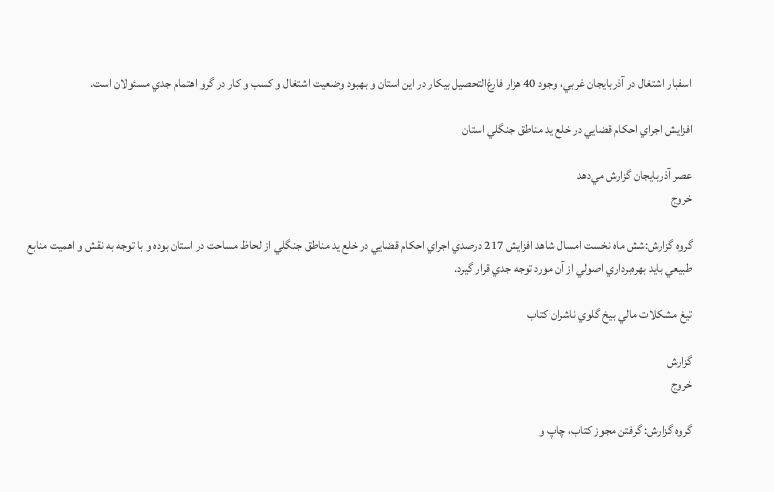اسفبار اشتغال در آذربايجان غربي، وجود 40 هزار فارغ‌التحصيل بيکار در اين استان و بهبود وضعيت اشتغال و کسب و کار در گرو اهتمام جدي مسئولان است.

افزايش اجراي احکام قضايي در خلع يد مناطق جنگلي استان

عصر آذربایجان گزارش مي‌دهد
خروج

گروه گزارش:شش ماه نخست امسال شاهد افزايش 217 درصدي اجراي احکام قضايي در خلع يد مناطق جنگلي از لحاظ مساحت در استان بوده و با توجه به نقش و اهميت منابع طبيعي بايد بهره‌برداري اصولي از آن مورد توجه جدي قرار گيرد.

تيغ مشکلات مالي بيخ‌ گلوي ناشران کتاب

گزارش
خروج

گروه گزارش: گرفتن مجوز کتاب، چاپ و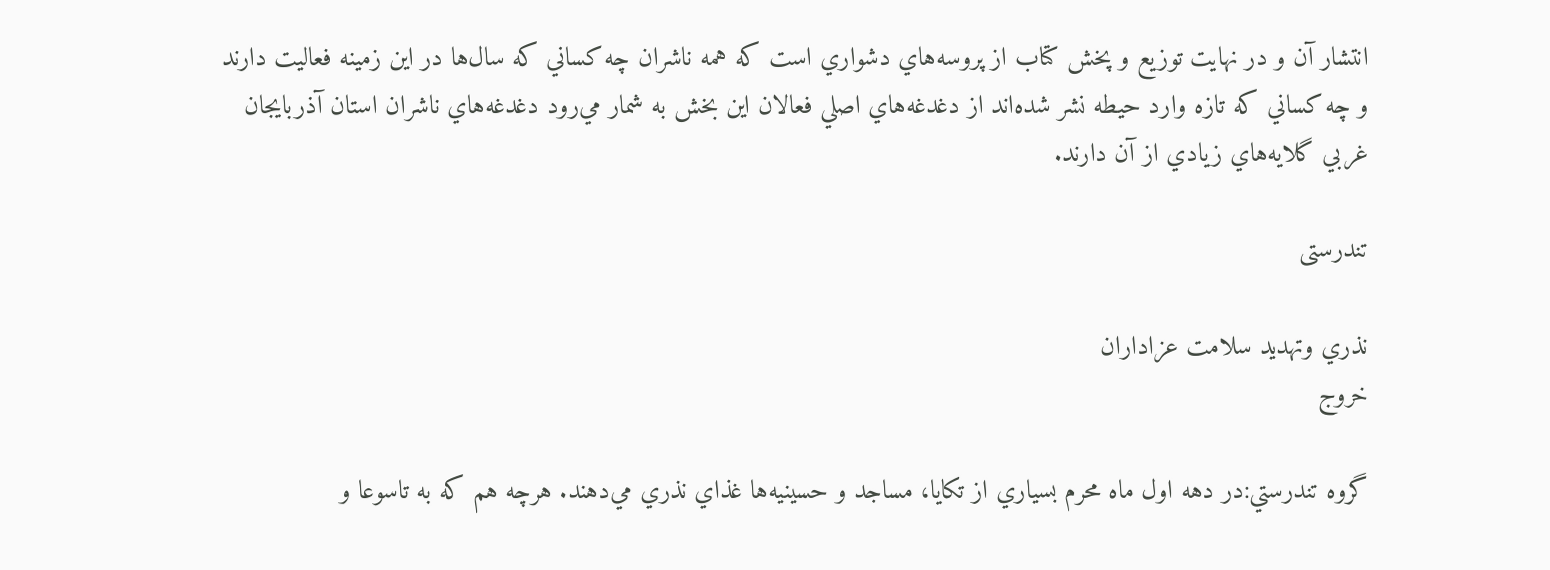انتشار آن و در ‌‌نهايت توزيع و پخش کتاب از پروسه‌هاي دشواري است که همه ناشران چه کساني که سال‌ها در اين زمينه فعاليت دارند و چه کساني که تازه وارد حيطه نشر شده‌اند از دغدغه‌هاي اصلي فعالان اين بخش به شمار مي‌رود دغدغه‌هاي ناشران استان آذربايجان غربي گلايه‌هاي زيادي از آن دارند.

تندرستی

نذري وتهديد سلامت عزاداران
خروج

گروه تندرستي:در دهه اول ماه محرم بسياري از تكايا، مساجد و حسينيه‌ها غذاي نذري مي‌دهند. هرچه هم كه به تاسوعا و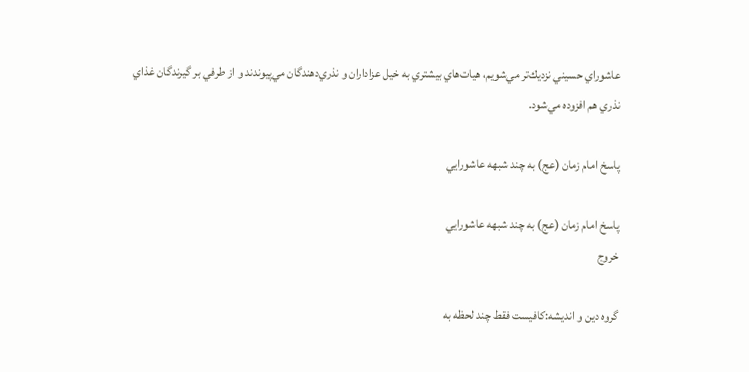عاشوراي حسيني نزديك‌تر مي‌شويم، هيات‌هاي بيشتري به خيل عزاداران و نذري‌دهندگان مي‌پيوندند و از طرفي بر گيرندگان غذاي نذري هم افزوده مي‌شود.

پاسخ امام زمان (عج) به چند شبهه عاشورايي

پاسخ امام زمان (عج) به چند شبهه عاشورايي
خروج

گروه دين و انديشه:کافيست فقط چند لحظه به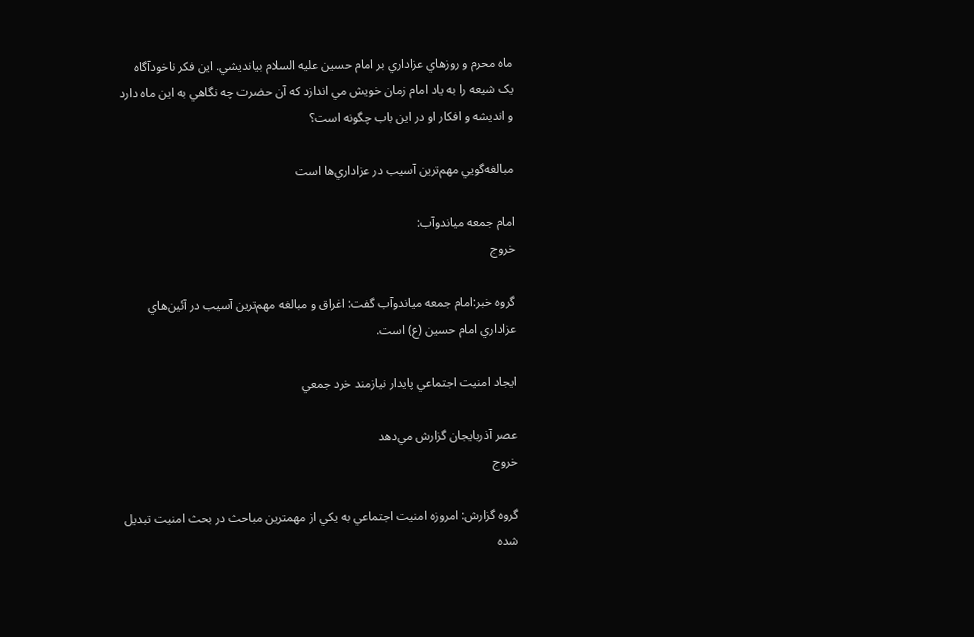ماه محرم و روزهاي عزاداري بر امام حسين عليه السلام بيانديشي. اين فکر ناخودآگاه يک شيعه را به ياد امام زمان خويش مي اندازد که آن حضرت چه نگاهي به اين ماه دارد و انديشه و افکار او در اين باب چگونه است؟

مبالغه‌گويي مهم‌ترين آسيب در عزاداري‌ها است

امام جمعه مياندوآب:
خروج

گروه خبر:امام جمعه مياندوآب گفت: اغراق و مبالغه مهم‌ترين آسيب در آئين‌‌هاي عزاداري امام حسين (ع) است.

ايجاد امنيت اجتماعي پايدار نيازمند خرد جمعي

عصر آذربايجان گزارش مي‌دهد
خروج

گروه گزارش: امروزه امنيت اجتماعي به يکي از مهمترين مباحث در بحث امنيت تبديل شده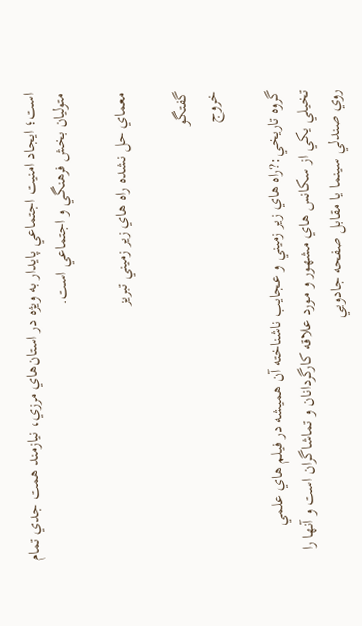است؛ ايجاد امنيت اجتماعي پايدار به ويژه در استان‌هاي مرزي، نيازمند همت جدي تمام متوليان بخش فرهنگي و اجتماعي است.

معماي حل نشده راه هاي زير زميني تبريز

گفتگو
خروج

گروه تاريخي:?راه هاي زير زميني و عجايب ناشناخته آن هميشه در فيلم هاي علمي تخيلي يکي از سکانس هاي مشهور و مورد علاقه کارگردانان و تماشاگران است و آنها را روي صندلي سينما يا مقابل صفحه جادويي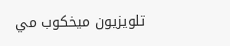تلويزيون ميخکوب مي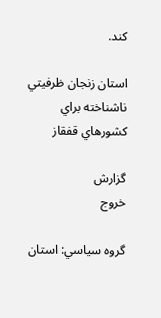کند.

استان زنجان ظرفيتي ناشناخته براي کشورهاي قفقاز

گزارش
خروج

گروه سياسي: استان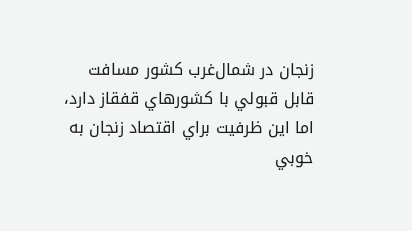زنجان در شمال‌غرب کشور مسافت قابل قبولي با کشورهاي قفقاز دارد، اما اين ظرفيت براي اقتصاد زنجان به خوبي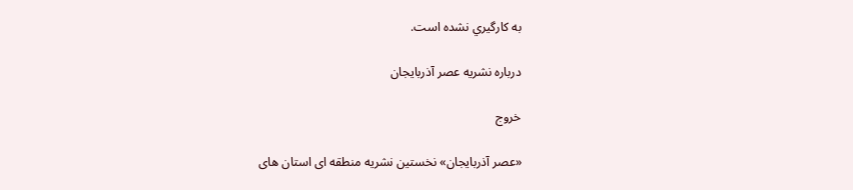به کارگيري نشده است.

درباره نشریه عصر آذربایجان

خروج

«عصر آذربایجان» نخستین نشریه منطقه ای استان های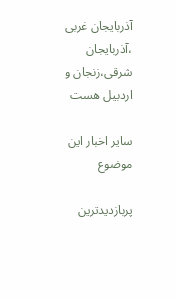آذربایجان غربی ،آذربایجان شرقی،زنجان و اردبیل هست

سایر اخبار این موضوع

پربازدیدترین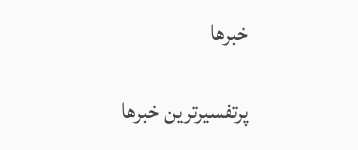خبرها

پرتفسیرترین خبرها